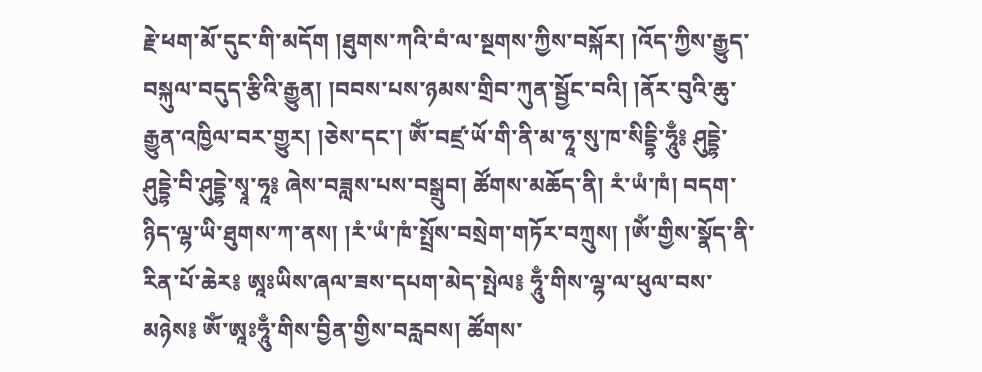རྗེ་ཕག་མོ་དུང་གི་མདོག །ཐུགས་ཀའི་བཾ་ལ་སྔགས་ཀྱིས་བསྐོར། །འོད་ཀྱིས་རྒྱུད་བསྐུལ་བདུད་རྩིའི་རྒྱུན། །བབས་པས་ཉམས་གྲིབ་ཀུན་སྦྱོང་བའི། །ནོར་བུའི་ཆུ་རྒྱུན་འཁྱིལ་བར་གྱུར། །ཅེས་དང་། ཨོཾ་བཛྲ་ཡོ་གི་ནི་མ་ཧཱ་སུ་ཁ་སིདྡྷི་ཧཱུྃ༔ ཤུདྡྷེ་ཤུདྡྷེ་བི་ཤུདྡྷེ་སྭཱ་ཧཱ༔ ཞེས་བཟླས་པས་བསྒྲུབ། ཚོགས་མཆོད་ནི། རཾ་ཡཾ་ཁཾ། བདག་ཉིད་ལྷ་ཡི་ཐུགས་ཀ་ནས། །རཾ་ཡཾ་ཁཾ་སྤྲོས་བསྲེག་གཏོར་བཀྲུས། །ཨོཾ་གྱིས་སྣོད་ནི་རིན་པོ་ཆེར༔ ཨཱཿཡིས་ཞལ་ཟས་དཔག་མེད་སྤེལ༔ ཧཱུྃ་གིས་ལྷ་ལ་ཕུལ་བས་མཉེས༔ ཨོཾ་ཨཱཿཧཱུྃ་གིས་བྱིན་གྱིས་བརླབས། ཚོགས་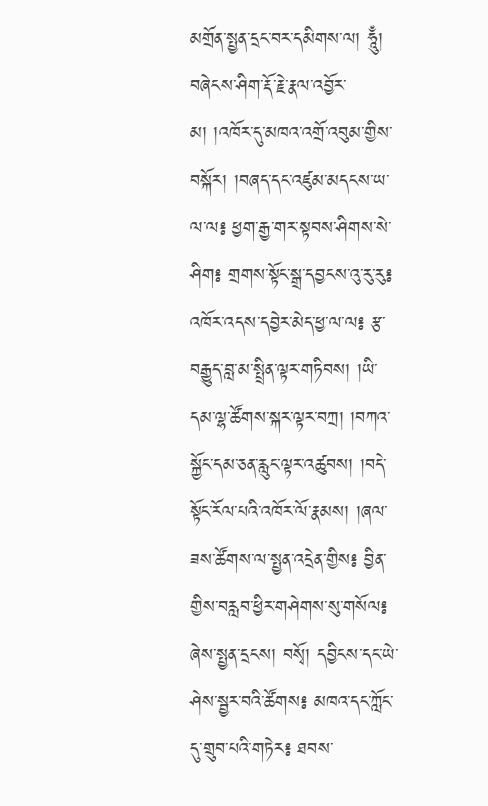མགྲོན་སྤྱན་དྲང་བར་དམིགས་ལ། ཧཱུྃ། བཞེངས་ཤིག་རྡོ་རྗེ་རྣལ་འབྱོར་མ། །འཁོར་དུ་མཁའ་འགྲོ་འབུམ་གྱིས་བསྐོར། །བཞད་དང་འཛུམ་མདངས་ཡ་ལ་ལ༔ ཕྱག་རྒྱ་གར་སྟབས་ཤིགས་སེ་ཤིག༔ གྲགས་སྟོང་སྒྲ་དབྱངས་འུ་རུ་རུ༔ འཁོར་འདས་དབྱེར་མེད་ཕྱ་ལ་ལ༔ རྩ་བརྒྱུད་བླ་མ་སྤྲིན་ལྟར་གཏིབས། །ཡི་དམ་ལྷ་ཚོགས་སྐར་ལྟར་བཀྲ། །བཀའ་སྐྱོང་དམ་ཅན་རླུང་ལྟར་འཚུབས། །བདེ་སྟོང་རོལ་པའི་འཁོར་ལོ་རྣམས། །ཞལ་ཟས་ཚོགས་ལ་སྤྱན་འདྲེན་གྱིས༔ བྱིན་གྱིས་བརླབ་ཕྱིར་གཤེགས་སུ་གསོལ༔ ཞེས་སྤྱན་དྲངས། བསྭོ། དབྱིངས་དང་ཡེ་ཤེས་སྦྱར་བའི་ཚོགས༔ མཁའ་དང་ཀློང་དུ་གྲུབ་པའི་གཏེར༔ ཐབས་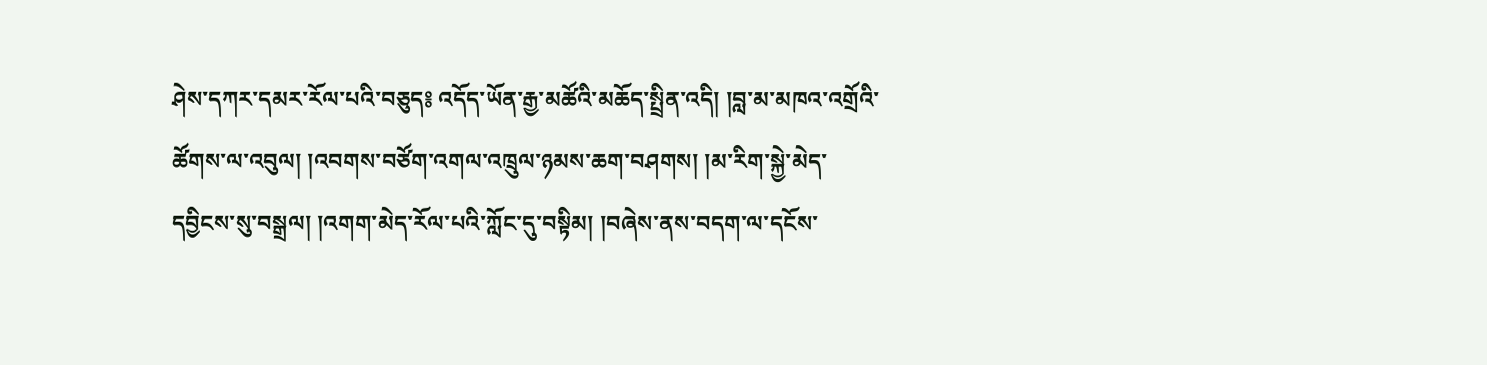ཤེས་དཀར་དམར་རོལ་པའི་བཅུད༔ འདོད་ཡོན་རྒྱ་མཚོའི་མཆོད་སྤྲིན་འདི། །བླ་མ་མཁའ་འགྲོའི་ཚོགས་ལ་འབུལ། །འབགས་བཙོག་འགལ་འཁྲུལ་ཉམས་ཆག་བཤགས། །མ་རིག་སྐྱེ་མེད་དབྱིངས་སུ་བསྒྲལ། །འགག་མེད་རོལ་པའི་ཀློང་དུ་བསྟིམ། །བཞེས་ནས་བདག་ལ་དངོས་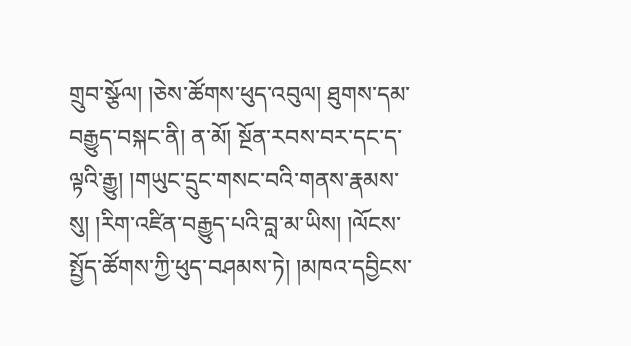གྲུབ་སྩོལ། །ཅེས་ཚོགས་ཕུད་འབུལ། ཐུགས་དམ་བརྒྱུད་བསྐང་ནི། ན་མོ། སྔོན་རབས་བར་དང་ད་ལྟའི་རྒྱུ། །གཡུང་དྲུང་གསང་བའི་གནས་རྣམས་སུ། །རིག་འཛིན་བརྒྱུད་པའི་བླ་མ་ཡིས། །ལོངས་སྤྱོད་ཚོགས་ཀྱི་ཕུད་བཤམས་ཏེ། །མཁའ་དབྱིངས་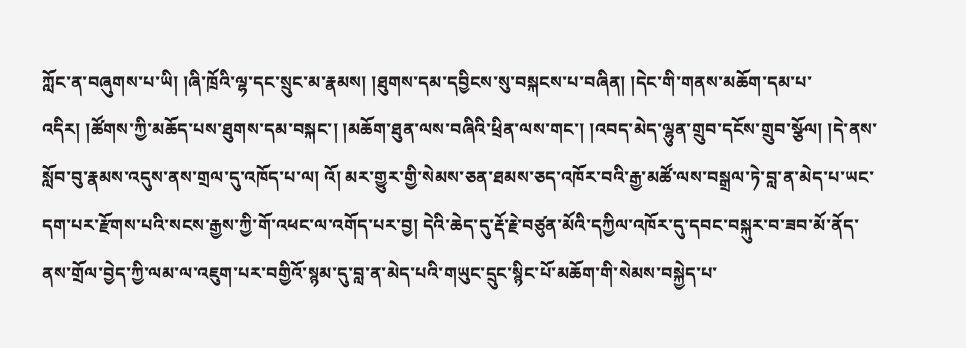ཀློང་ན་བཞུགས་པ་ཡི། །ཞི་ཁྲོའི་ལྷ་དང་སྲུང་མ་རྣམས། །ཐུགས་དམ་དབྱིངས་སུ་བསྐངས་པ་བཞིན། །དེང་གི་གནས་མཆོག་དམ་པ་འདིར། །ཚོགས་ཀྱི་མཆོད་པས་ཐུགས་དམ་བསྐང་། །མཆོག་ཐུན་ལས་བཞིའི་ཕྲིན་ལས་གང་། །འབད་མེད་ལྷུན་གྲུབ་དངོས་གྲུབ་སྩོལ། །དེ་ནས་སློབ་བུ་རྣམས་འདུས་ནས་གྲལ་དུ་འཁོད་པ་ལ། འོ། མར་གྱུར་གྱི་སེམས་ཅན་ཐམས་ཅད་འཁོར་བའི་རྒྱ་མཚོ་ལས་བསྒྲལ་ཏེ་བླ་ན་མེད་པ་ཡང་དག་པར་རྫོགས་པའི་སངས་རྒྱས་ཀྱི་གོ་འཕང་ལ་འགོད་པར་བྱ། དེའི་ཆེད་དུ་རྡོ་རྗེ་བཙུན་མོའི་དཀྱིལ་འཁོར་དུ་དབང་བསྐུར་བ་ཟབ་མོ་ནོད་ནས་གྲོལ་བྱེད་ཀྱི་ལམ་ལ་འཇུག་པར་བགྱིའོ་སྙམ་དུ་བླ་ན་མེད་པའི་གཡུང་དྲུང་སྙིང་པོ་མཆོག་གི་སེམས་བསྐྱེད་པ་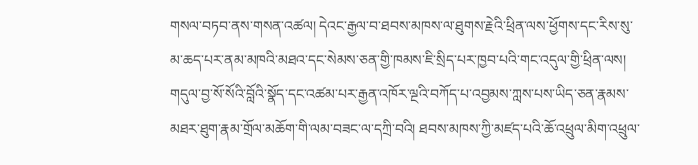གསལ་བཏབ་ནས་གསན་འཚལ། དེའང་རྒྱལ་བ་ཐབས་མཁས་ལ་ཐུགས་རྗེའི་ཕྲིན་ལས་ཕྱོགས་དང་རིས་སུ་མ་ཆད་པར་ནམ་མཁའི་མཐའ་དང་སེམས་ཅན་གྱི་ཁམས་ཇི་སྲིད་པར་ཁྱབ་པའི་གང་འདུལ་གྱི་ཕྲིན་ལས། གདུལ་བྱ་སོ་སོའི་བློའི་སྣོད་དང་འཚམ་པར་རྒྱན་འཁོར་ལྔའི་བཀོད་པ་འབྱམས་ཀླས་པས་ཡིད་ཅན་རྣམས་མཐར་ཐུག་རྣམ་གྲོལ་མཆོག་གི་ལམ་བཟང་ལ་དཀྲི་བའི། ཐབས་མཁས་ཀྱི་མཛད་པའི་ཆོ་འཕྲུལ་མིག་འཕྲུལ་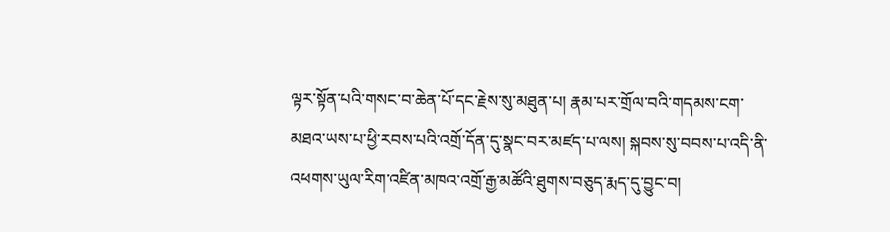ལྟར་སྟོན་པའི་གསང་བ་ཆེན་པོ་དང་རྗེས་སུ་མཐུན་པ། རྣམ་པར་གྲོལ་བའི་གདམས་ངག་མཐའ་ཡས་པ་ཕྱི་རབས་པའི་འགྲོ་དོན་དུ་སྣང་བར་མཛད་པ་ལས། སྐབས་སུ་བབས་པ་འདི་ནི་འཕགས་ཡུལ་རིག་འཛིན་མཁའ་འགྲོ་རྒྱ་མཚོའི་ཐུགས་བཅུད་རྨད་དུ་བྱུང་བ།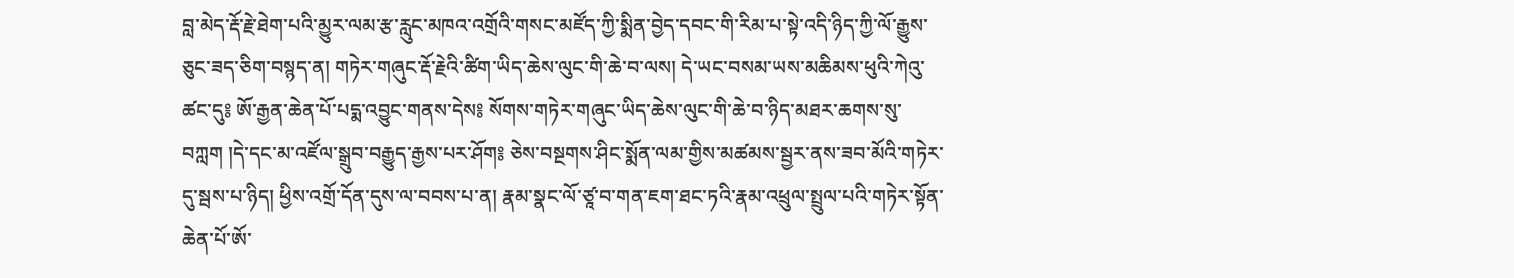བླ་མེད་རྡོ་རྗེ་ཐེག་པའི་མྱུར་ལམ་རྩ་རླུང་མཁའ་འགྲོའི་གསང་མཛོད་ཀྱི་སྨིན་བྱེད་དབང་གི་རིམ་པ་སྟེ་འདི་ཉིད་ཀྱི་ལོ་རྒྱུས་ཅུང་ཟད་ཅིག་བསྙད་ན། གཏེར་གཞུང་རྡོ་རྗེའི་ཚིག་ཡིད་ཆེས་ལུང་གི་ཆེ་བ་ལས། དེ་ཡང་བསམ་ཡས་མཆིམས་ཕུའི་ཀེའུ་ཚང་དུ༔ ཨོ་རྒྱན་ཆེན་པོ་པདྨ་འབྱུང་གནས་དེས༔ སོགས་གཏེར་གཞུང་ཡིད་ཆེས་ལུང་གི་ཆེ་བ་ཉིད་མཐར་ཆགས་སུ་བཀླག །དེ་དང་མ་འཛོལ་སྒྲུབ་བརྒྱུད་རྒྱས་པར་ཤོག༔ ཅེས་བསྔགས་ཤིང་སྨོན་ལམ་གྱིས་མཚམས་སྦྱར་ནས་ཟབ་མོའི་གཏེར་དུ་སྦས་པ་ཉིད། ཕྱིས་འགྲོ་དོན་དུས་ལ་བབས་པ་ན། རྣམ་སྣང་ལོ་ཙཱ་བ་གན་ཇག་ཐང་ཏའི་རྣམ་འཕྲུལ་སྤྲུལ་པའི་གཏེར་སྟོན་ཆེན་པོ་ཨོ་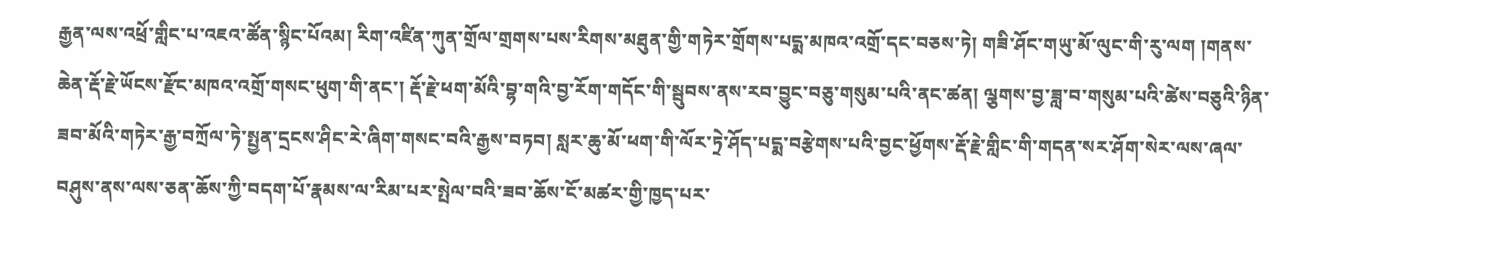རྒྱན་ལས་འཕྲོ་གླིང་པ་འཇའ་ཚོན་སྙིང་པོའམ། རིག་འཛིན་ཀུན་གྲོལ་གྲགས་པས་རིགས་མཐུན་གྱི་གཏེར་གྲོགས་པདྨ་མཁའ་འགྲོ་དང་བཅས་ཏེ། གཟི་ཤོང་གཡུ་མོ་ལུང་གི་རུ་ལག །གནས་ཆེན་རྡོ་རྗེ་ཡོངས་རྫོང་མཁའ་འགྲོ་གསང་ཕུག་གི་ནང་། རྡོ་རྗེ་ཕག་མོའི་བྷ་གའི་བྱ་རོག་གདོང་གི་སྦུབས་ནས་རབ་བྱུང་བཅུ་གསུམ་པའི་ནང་ཚན། ལྕགས་བྱ་ཟླ་བ་གསུམ་པའི་ཚེས་བཅུའི་ཉིན་ཟབ་མོའི་གཏེར་རྒྱ་བཀྲོལ་ཏེ་སྤྱན་དྲངས་ཤིང་རེ་ཞིག་གསང་བའི་རྒྱས་བཏབ། སླར་ཆུ་མོ་ཕག་གི་ལོར་ཏྲེ་ཤོད་པདྨ་བརྩེགས་པའི་བྱང་ཕྱོགས་རྡོ་རྗེ་གླིང་གི་གདན་སར་ཤོག་སེར་ལས་ཞལ་བཤུས་ནས་ལས་ཅན་ཆོས་ཀྱི་བདག་པོ་རྣམས་ལ་རིམ་པར་སྤེལ་བའི་ཟབ་ཆོས་ངོ་མཚར་གྱི་ཁྱད་པར་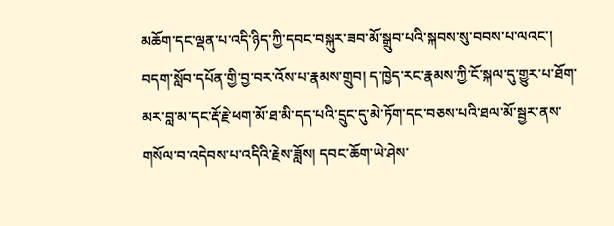མཆོག་དང་ལྡན་པ་འདི་ཉིད་ཀྱི་དབང་བསྐུར་ཟབ་མོ་སྒྲུབ་པའི་སྐབས་སུ་བབས་པ་ལའང་། བདག་སློབ་དཔོན་གྱི་བྱ་བར་འོས་པ་རྣམས་གྲུབ། ད་ཁྱེད་རང་རྣམས་ཀྱི་ངོ་སྐལ་དུ་གྱུར་པ་ཐོག་མར་བླ་མ་དང་རྡོ་རྗེ་ཕག་མོ་ཐ་མི་དད་པའི་དྲུང་དུ་མེ་ཏོག་དང་བཅས་པའི་ཐལ་མོ་སྦྱར་ནས་གསོལ་བ་འདེབས་པ་འདིའི་རྗེས་ཟློས། དབང་ཆོག་ཡེ་ཤེས་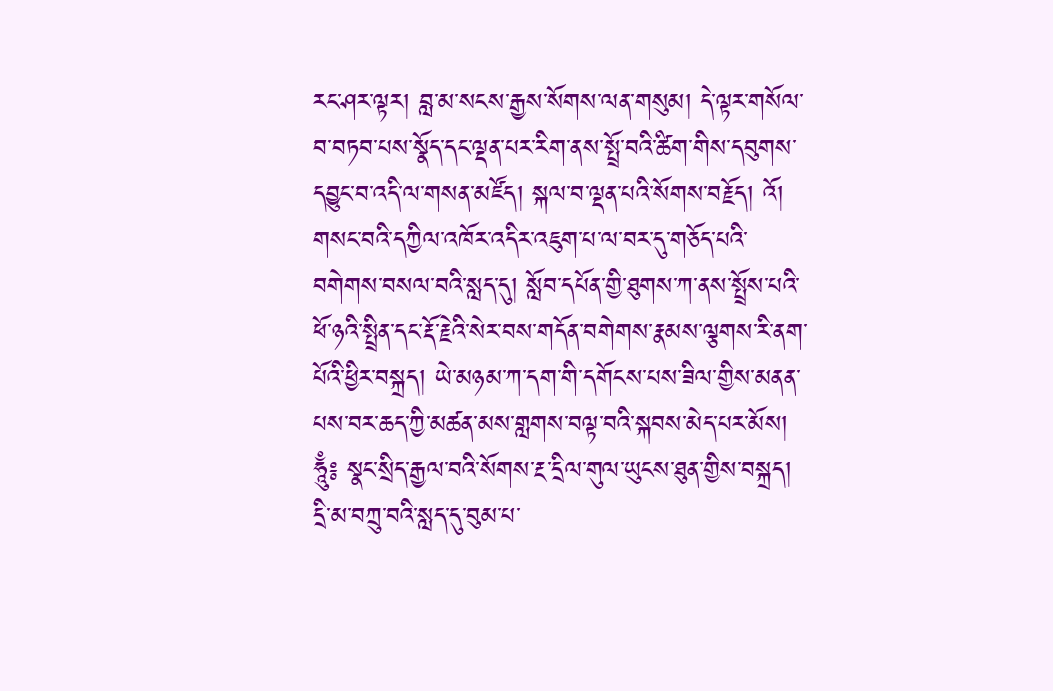རང་ཤར་ལྟར། བླ་མ་སངས་རྒྱས་སོགས་ལན་གསུམ། དེ་ལྟར་གསོལ་བ་བཏབ་པས་སྣོད་དང་ལྡན་པར་རིག་ནས་སྤྲོ་བའི་ཚིག་གིས་དབུགས་དབྱུང་བ་འདི་ལ་གསན་མཛོད། སྐལ་བ་ལྡན་པའི་སོགས་བརྗོད། འོ། གསང་བའི་དཀྱིལ་འཁོར་འདིར་འཇུག་པ་ལ་བར་དུ་གཅོད་པའི་བགེགས་བསལ་བའི་སླད་དུ། སློབ་དཔོན་གྱི་ཐུགས་ཀ་ནས་སྤྲོས་པའི་ཕོ་ཉའི་སྤྲིན་དང་རྡོ་རྗེའི་སེར་བས་གདོན་བགེགས་རྣམས་ལྕགས་རི་ནག་པོའི་ཕྱིར་བསྐྲད། ཡེ་མཉམ་ཀ་དག་གི་དགོངས་པས་ཟིལ་གྱིས་མནན་པས་བར་ཆད་ཀྱི་མཚན་མས་གླགས་བལྟ་བའི་སྐབས་མེད་པར་མོས། ཧཱུྃ༔ སྣང་སྲིད་རྒྱལ་བའི་སོགས་རྔ་དྲིལ་གུལ་ཡུངས་ཐུན་གྱིས་བསྐྲད། དྲི་མ་བཀྲུ་བའི་སླད་དུ་བུམ་པ་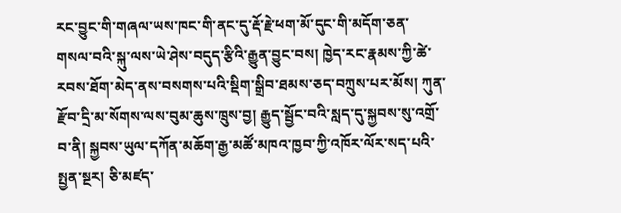རང་བྱུང་གི་གཞལ་ཡས་ཁང་གི་ནང་དུ་རྡོ་རྗེ་ཕག་མོ་དུང་གི་མདོག་ཅན་གསལ་བའི་སྐུ་ལས་ཡེ་ཤེས་བདུད་རྩིའི་རྒྱུན་བྱུང་བས། ཁྱེད་རང་རྣམས་ཀྱི་ཚེ་རབས་ཐོག་མེད་ནས་བསགས་པའི་སྡིག་སྒྲིབ་ཐམས་ཅད་བཀྲུས་པར་མོས། ཀུན་རྫོབ་དྲི་མ་སོགས་ལས་བུམ་ཆུས་ཁྲུས་བྱ། རྒྱུད་སྦྱོང་བའི་སླད་དུ་སྐྱབས་སུ་འགྲོ་བ་ནི། སྐྱབས་ཡུལ་དཀོན་མཆོག་རྒྱ་མཚོ་མཁའ་ཁྱབ་ཀྱི་འཁོར་ལོར་སད་པའི་སྤྱན་སྔར། ཅི་མཛད་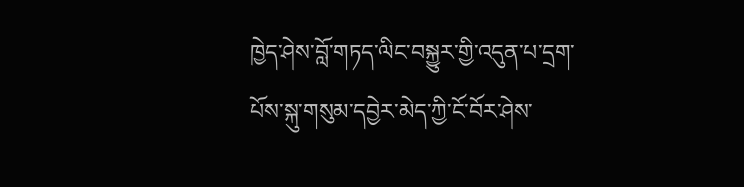ཁྱེད་ཤེས་བློ་གཏད་ལིང་བསྐྱུར་གྱི་འདུན་པ་དྲག་པོས་སྐུ་གསུམ་དབྱེར་མེད་ཀྱི་ངོ་བོར་ཤེས་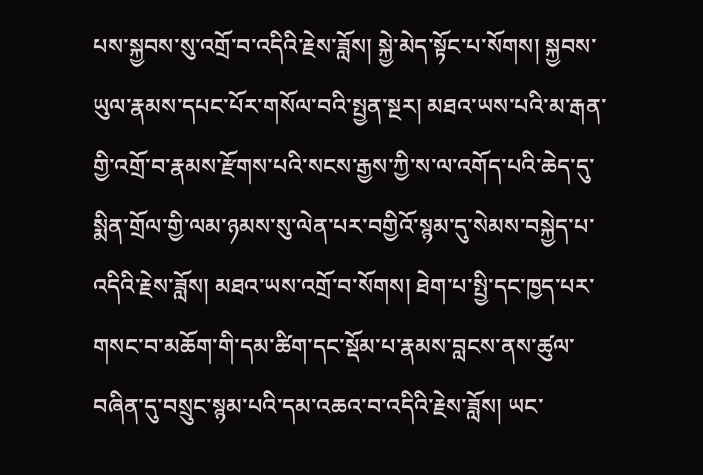པས་སྐྱབས་སུ་འགྲོ་བ་འདིའི་རྗེས་ཟློས། སྐྱེ་མེད་སྟོང་པ་སོགས། སྐྱབས་ཡུལ་རྣམས་དཔང་པོར་གསོལ་བའི་སྤྱན་སྔར། མཐའ་ཡས་པའི་མ་རྒན་གྱི་འགྲོ་བ་རྣམས་རྫོགས་པའི་སངས་རྒྱས་ཀྱི་ས་ལ་འགོད་པའི་ཆེད་དུ་སྨིན་གྲོལ་གྱི་ལམ་ཉམས་སུ་ལེན་པར་བགྱིའོ་སྙམ་དུ་སེམས་བསྐྱེད་པ་འདིའི་རྗེས་ཟློས། མཐའ་ཡས་འགྲོ་བ་སོགས། ཐེག་པ་སྤྱི་དང་ཁྱད་པར་གསང་བ་མཆོག་གི་དམ་ཚིག་དང་སྡོམ་པ་རྣམས་བླངས་ནས་ཚུལ་བཞིན་དུ་བསྲུང་སྙམ་པའི་དམ་འཆའ་བ་འདིའི་རྗེས་ཟློས། ཡང་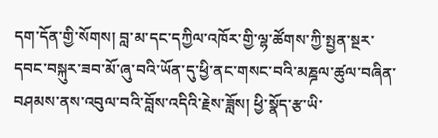དག་དོན་གྱི་སོགས། བླ་མ་དང་དཀྱིལ་འཁོར་གྱི་ལྷ་ཚོགས་ཀྱི་སྤྱན་སྔར་དབང་བསྐུར་ཟབ་མོ་ཞུ་བའི་ཡོན་དུ་ཕྱི་ནང་གསང་བའི་མཎྜལ་ཚུལ་བཞིན་བཤམས་ནས་འབུལ་བའི་བློས་འདིའི་རྗེས་ཟློས། ཕྱི་སྣོད་རྩ་ཡི་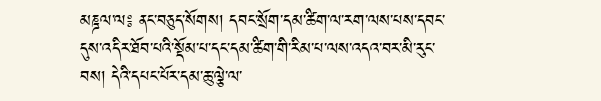མཎྜལ་ལ༔ ནང་བཅུད་སོགས། དབང་སྲོག་དམ་ཚིག་ལ་རག་ལས་པས་དབང་དུས་འདིར་ཐོབ་པའི་སྡོམ་པ་དང་དམ་ཚིག་གི་རིམ་པ་ལས་འདའ་བར་མི་རུང་བས། དེའི་དཔང་པོར་དམ་ཆུ་ལྕེ་ལ་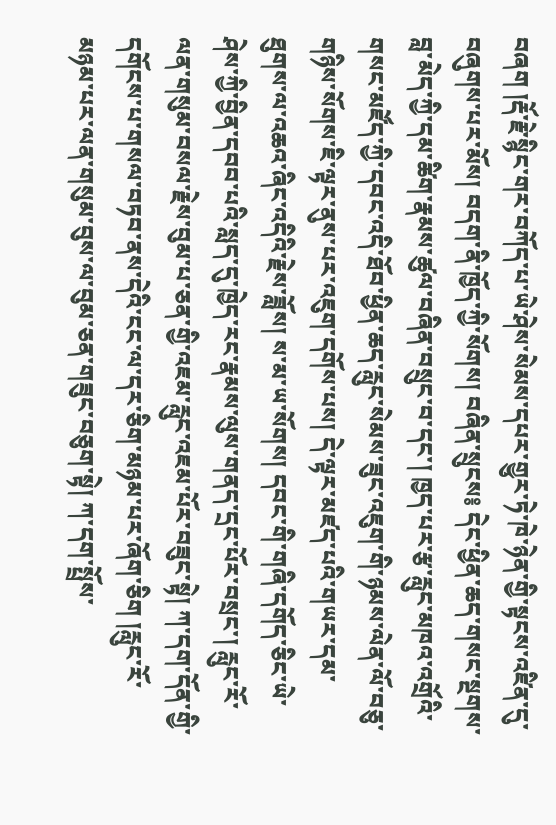བཞག །རྡོ་རྗེ་སྙིང་གར་བཀོད་པ་ཡེ་ཤེས་སེམས་དཔར་གྱུར་ཏེ་ཁེ་ཉེན་གྱི་སྟངས་འཛིན་དུ་བཞུགས་པར་མོས། བདག་ནི་ཁྱོད་ཀྱི་སོགས། བཞིན་སྲུངས༔ དེང་ཕྱིན་ཆད་གསང་སྔགས་བླ་མེད་ཀྱི་དམ་ཚིག་རྣམས་ཚུལ་བཞིན་བསྲུང་བ་དང་། ཁྱད་པར་རྩ་རླུང་མཁའ་འགྲོའི་གསང་མཛོད་ཀྱི་དབང་འདི་ཐོབ་ཕྱིན་ཆད་རླུང་སེམས་ཟུང་འཇུག་གི་ཉམས་ལེན་ལོ་བཅུ་གཉིས་སོགས་ཇི་ལྟར་ནུས་པར་འཇུག་དགོས་པས། དེ་ལྟར་མཛད་པའི་གཡར་དམ་ཐུགས་ལ་འཆའ་ཞིང་འདིའི་རྗེས་ཟློས། ས་མ་ཡ་སོགས། དབང་གི་གཞི་དགོད་ཅིང་ཡེ་ཤེས་ཀྱི་བྱིན་དབབ་པའི་སླད་དུ་ཁྱེད་རང་རྣམས་ལུས་གནད་དྲང་པོར་བསྲང་། རླུང་རོ་ལན་གསུམ་བསལ་རྗེས་བུམ་པ་ཅན་གྱི་འཇམ་རླུང་འཇམ་པོར་བཟུང་སྟེ། ཀ་དག་དོན་གྱི་དགོངས་པ་གསལ་བཏབ་ནས་དེའི་ངང་ལ་དར་ཅིག་མཉམ་པར་ཞོག་ཅིག །རླུང་རོ་མཉམ་པར་ལན་གསུམ་བུས་ལ་བུམ་ཅན་གཟུང་བཅུག་སྟེ། ཀ་དག་སྤྲོས་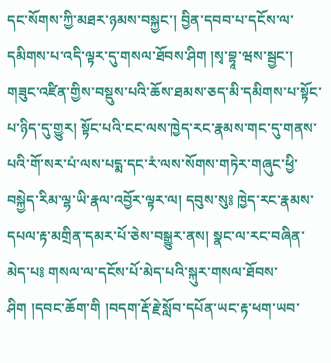དང་སོགས་ཀྱི་མཐར་ཉམས་བསྐྱང་། བྱིན་དབབ་པ་དངོས་ལ་དམིགས་པ་འདི་ལྟར་དུ་གསལ་ཐོབས་ཤིག །སྭ་བྷཱ་ཝས་སྦྱང་། གཟུང་འཛིན་གྱིས་བསྡུས་པའི་ཆོས་ཐམས་ཅད་མི་དམིགས་པ་སྟོང་པ་ཉིད་དུ་གྱུར། སྟོང་པའི་ངང་ལས་ཁྱེད་རང་རྣམས་གང་དུ་གནས་པའི་གོ་སར་པཾ་ལས་པདྨ་དང་རཾ་ལས་སོགས་གཏེར་གཞུང་ཕྱི་བསྐྱེད་རིམ་ལྷ་ཡི་རྣལ་འབྱོར་ལྟར་ལ། དབུས་སུ༔ ཁྱེད་རང་རྣམས་དཔལ་རྟ་མགྲིན་དམར་པོ་ཅེས་བསྒྱུར་ནས། སྣང་ལ་རང་བཞིན་མེད་པ༔ གསལ་ལ་དངོས་པོ་མེད་པའི་སྐུར་གསལ་ཐོབས་ཤིག །དབང་ཆོག་གི །བདག་རྡོ་རྗེ་སློབ་དཔོན་ཡང་རྟ་ཕག་ཡབ་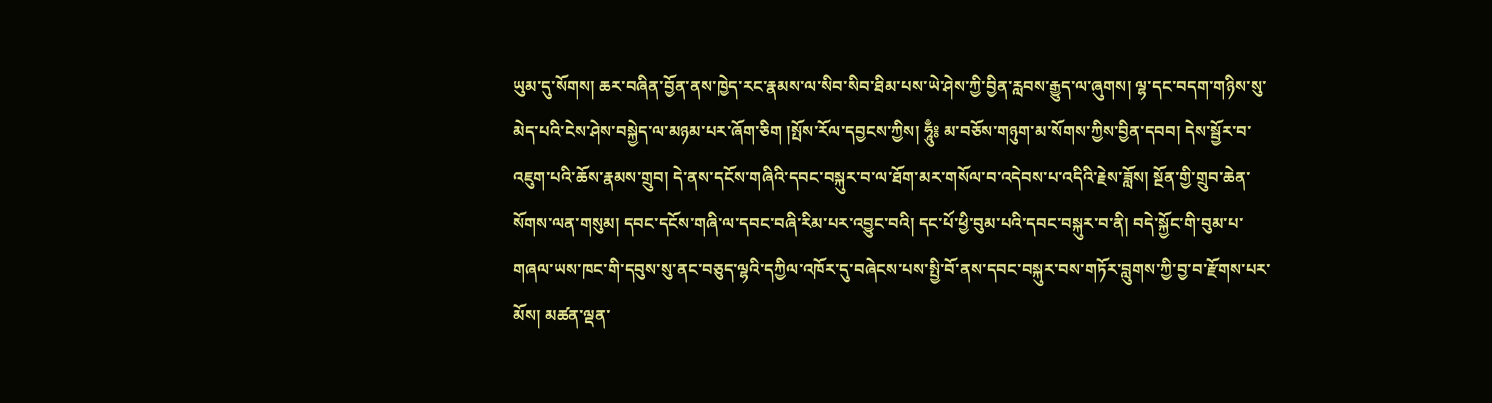ཡུམ་དུ་སོགས། ཆར་བཞིན་བྱོན་ནས་ཁྱེད་རང་རྣམས་ལ་སིབ་སིབ་ཐིམ་པས་ཡེ་ཤེས་ཀྱི་བྱིན་རླབས་རྒྱུད་ལ་ཞུགས། ལྷ་དང་བདག་གཉིས་སུ་མེད་པའི་ངེས་ཤེས་བསྐྱེད་ལ་མཉམ་པར་ཞོག་ཅིག །སྤོས་རོལ་དབྱངས་ཀྱིས། ཧཱུྃ༔ མ་བཅོས་གཉུག་མ་སོགས་ཀྱིས་བྱིན་དབབ། དེས་སྦྱོར་བ་འཇུག་པའི་ཆོས་རྣམས་གྲུབ། དེ་ནས་དངོས་གཞིའི་དབང་བསྐུར་བ་ལ་ཐོག་མར་གསོལ་བ་འདེབས་པ་འདིའི་རྗེས་ཟློས། སྔོན་གྱི་གྲུབ་ཆེན་སོགས་ལན་གསུམ། དབང་དངོས་གཞི་ལ་དབང་བཞི་རིམ་པར་འབྱུང་བའི། དང་པོ་ཕྱི་བུམ་པའི་དབང་བསྐུར་བ་ནི། བདེ་སྐྱོང་གི་བུམ་པ་གཞལ་ཡས་ཁང་གི་དབུས་སུ་ནང་བཅུད་ལྷའི་དཀྱིལ་འཁོར་དུ་བཞེངས་པས་སྤྱི་བོ་ནས་དབང་བསྐུར་བས་གཏོར་བླུགས་ཀྱི་བྱ་བ་རྫོགས་པར་མོས། མཚན་ལྡན་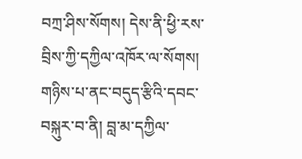བཀྲ་ཤིས་སོགས། དེས་ནི་ཕྱི་རས་བྲིས་ཀྱི་དཀྱིལ་འཁོར་ལ་སོགས། གཉིས་པ་ནང་བདུད་རྩིའི་དབང་བསྐུར་བ་ནི། བླ་མ་དཀྱིལ་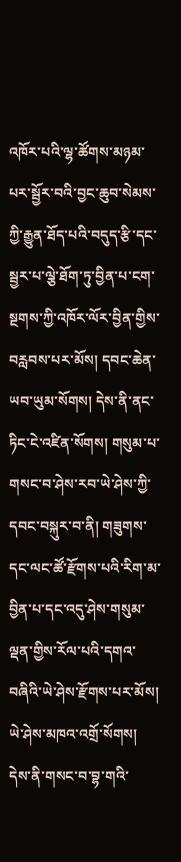འཁོར་པའི་ལྷ་ཚོགས་མཉམ་པར་སྦྱོར་བའི་བྱང་ཆུབ་སེམས་ཀྱི་རྒྱུན་ཐོད་པའི་བདུད་རྩི་དང་སྦྱར་པ་ལྕེ་ཐོག་ཏུ་བྱིན་པ་ངག་སྔགས་ཀྱི་འཁོར་ལོར་བྱིན་གྱིས་བརླབས་པར་མོས། དབང་ཆེན་ཡབ་ཡུམ་སོགས། དེས་ནི་ནང་ཏིང་ངེ་འཛིན་སོགས། གསུམ་པ་གསང་བ་ཤེས་རབ་ཡེ་ཤེས་ཀྱི་དབང་བསྐུར་བ་ནི། གཟུགས་དང་ལང་ཚོ་རྫོགས་པའི་རིག་མ་བྱིན་པ་དང་འདུ་ཤེས་གསུམ་ལྡན་གྱིས་རོལ་པའི་དགའ་བཞིའི་ཡེ་ཤེས་རྫོགས་པར་མོས། ཡེ་ཤེས་མཁའ་འགྲོ་སོགས། དེས་ནི་གསང་བ་བྷ་གའི་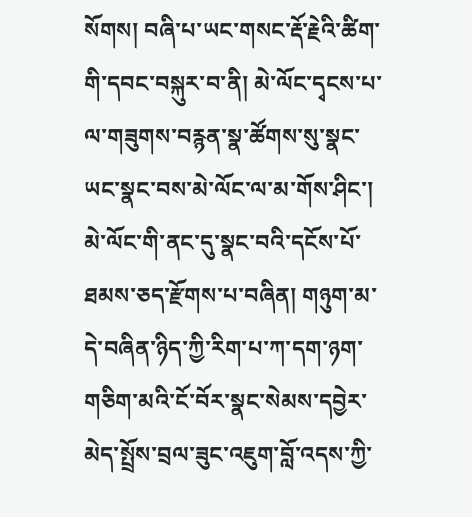སོགས། བཞི་པ་ཡང་གསང་རྡོ་རྗེའི་ཚིག་གི་དབང་བསྐུར་བ་ནི། མེ་ལོང་དྭངས་པ་ལ་གཟུགས་བརྙན་སྣ་ཚོགས་སུ་སྣང་ཡང་སྣང་བས་མེ་ལོང་ལ་མ་གོས་ཤིང་། མེ་ལོང་གི་ནང་དུ་སྣང་བའི་དངོས་པོ་ཐམས་ཅད་རྫོགས་པ་བཞིན། གཉུག་མ་དེ་བཞིན་ཉིད་ཀྱི་རིག་པ་ཀ་དག་ཉག་གཅིག་མའི་ངོ་བོར་སྣང་སེམས་དབྱེར་མེད་སྤྲོས་བྲལ་ཟུང་འཇུག་བློ་འདས་ཀྱི་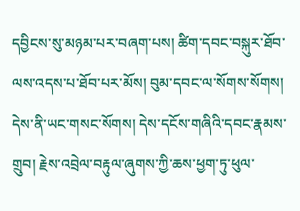དབྱིངས་སུ་མཉམ་པར་བཞག་པས། ཚིག་དབང་བསྐུར་ཐོབ་ལས་འདས་པ་ཐོབ་པར་མོས། བུམ་དབང་ལ་སོགས་སོགས། དེས་ནི་ཡང་གསང་སོགས། དེས་དངོས་གཞིའི་དབང་རྣམས་གྲུབ། རྗེས་འབྲེལ་བརྟུལ་ཞུགས་ཀྱི་ཆས་ཕྱག་ཏུ་ཕུལ་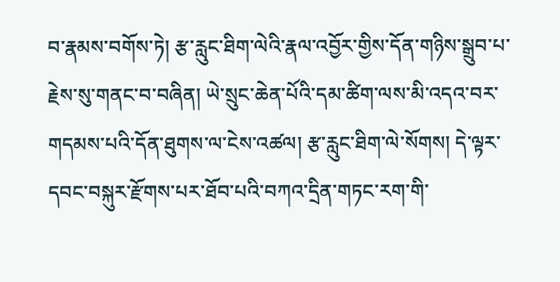བ་རྣམས་བགོས་ཏེ། རྩ་རླུང་ཐིག་ལེའི་རྣལ་འབྱོར་གྱིས་དོན་གཉིས་སྒྲུབ་པ་རྗེས་སུ་གནང་བ་བཞིན། ཡེ་སྲུང་ཆེན་པོའི་དམ་ཚིག་ལས་མི་འདའ་བར་གདམས་པའི་དོན་ཐུགས་ལ་ངེས་འཚལ། རྩ་རླུང་ཐིག་ལེ་སོགས། དེ་ལྟར་དབང་བསྐུར་རྫོགས་པར་ཐོབ་པའི་བཀའ་དྲིན་གཏང་རག་གི་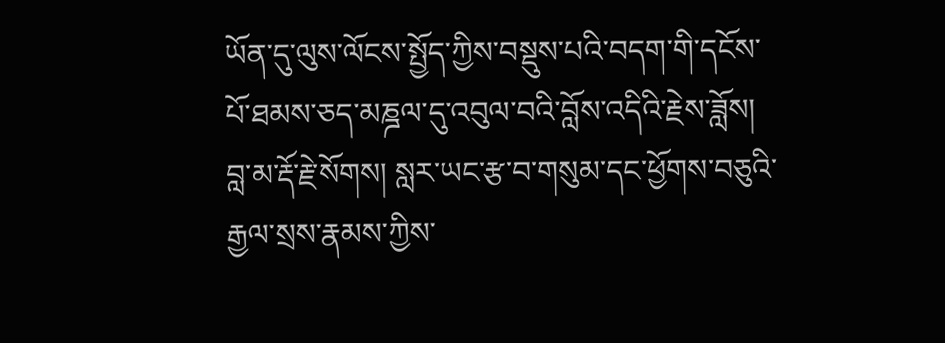ཡོན་དུ་ལུས་ལོངས་སྤྱོད་ཀྱིས་བསྡུས་པའི་བདག་གི་དངོས་པོ་ཐམས་ཅད་མཎྜལ་དུ་འབུལ་བའི་བློས་འདིའི་རྗེས་ཟློས། བླ་མ་རྡོ་རྗེ་སོགས། སླར་ཡང་རྩ་བ་གསུམ་དང་ཕྱོགས་བཅུའི་རྒྱལ་སྲས་རྣམས་ཀྱིས་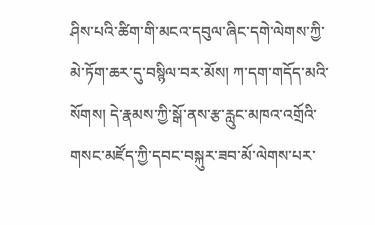ཤིས་པའི་ཚིག་གི་མངའ་དབུལ་ཞིང་དགེ་ལེགས་ཀྱི་མེ་ཏོག་ཆར་དུ་བསྙིལ་བར་མོས། ཀ་དག་གདོད་མའི་སོགས། དེ་རྣམས་ཀྱི་སྒོ་ནས་རྩ་རླུང་མཁའ་འགྲོའི་གསང་མཛོད་ཀྱི་དབང་བསྐུར་ཟབ་མོ་ལེགས་པར་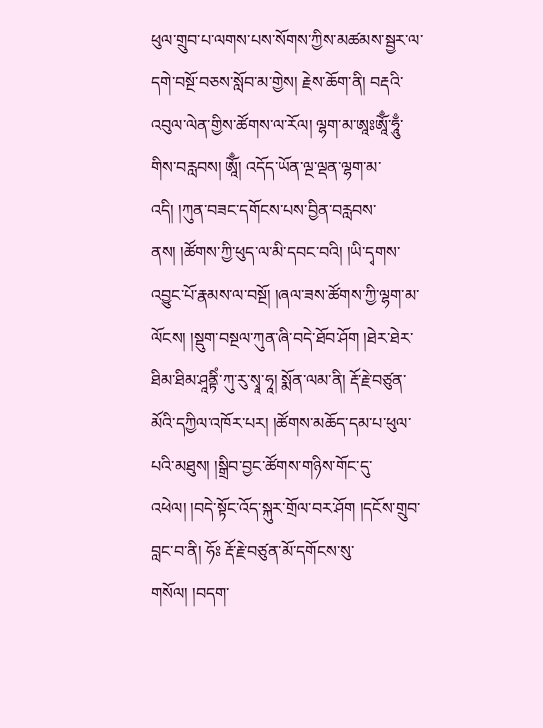ཕུལ་གྲུབ་པ་ལགས་པས་སོགས་ཀྱིས་མཚམས་སྦྱར་ལ་དགེ་བསྔོ་བཅས་སློབ་མ་གྱེས། རྗེས་ཆོག་ནི། བརྡའི་འབུལ་ལེན་གྱིས་ཚོགས་ལ་རོལ། ལྷག་མ་ཨཱཿཨཱོྃ་ཧཱུྃ་གིས་བརླབས། ཨཱོྃ། འདོད་ཡོན་ལྔ་ལྡན་ལྷག་མ་འདི། །ཀུན་བཟང་དགོངས་པས་བྱིན་བརླབས་ནས། །ཚོགས་ཀྱི་ཕུད་ལ་མི་དབང་བའི། །ཡི་དྭགས་འབྱུང་པོ་རྣམས་ལ་བསྔོ། །ཞལ་ཟས་ཚོགས་ཀྱི་ལྷག་མ་ལོངས། །སྡུག་བསྔལ་ཀུན་ཞི་བདེ་ཐོབ་ཤོག །ཐེར་ཐེར་ཐིམ་ཐིམ་ཤཱནྟིཾ་ཀུ་རུ་སྭཱ་ཧཱ། སྨོན་ལམ་ནི། རྡོ་རྗེ་བཙུན་མོའི་དཀྱིལ་འཁོར་པར། །ཚོགས་མཆོད་དམ་པ་ཕུལ་པའི་མཐུས། །སྒྲིབ་བྱང་ཚོགས་གཉིས་གོང་དུ་འཕེལ། །བདེ་སྟོང་འོད་སྐུར་གྲོལ་བར་ཤོག །དངོས་གྲུབ་བླང་བ་ནི། ཧོཿ རྡོ་རྗེ་བཙུན་མོ་དགོངས་སུ་གསོལ། །བདག་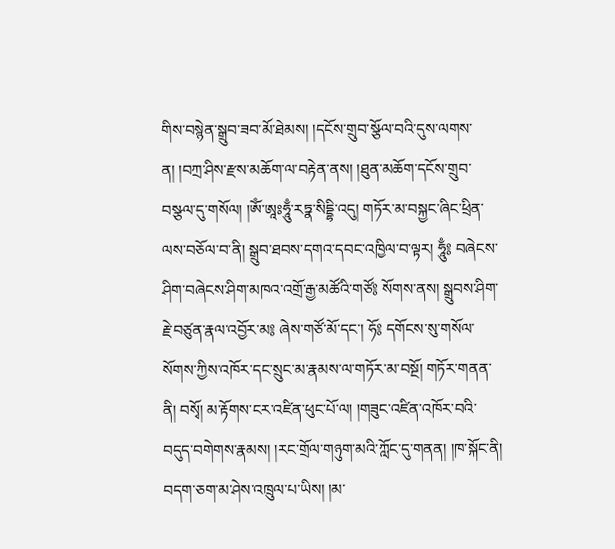གིས་བསྙེན་སྒྲུབ་ཟབ་མོ་ཐེམས། །དངོས་གྲུབ་སྩོལ་བའི་དུས་ལགས་ན། །བཀྲ་ཤིས་རྫས་མཆོག་ལ་བརྟེན་ནས། །ཐུན་མཆོག་དངོས་གྲུབ་བསྩལ་དུ་གསོལ། །ཨོཾ་ཨཱཿཧཱུྃ་རཏྣ་སིདྡྷི་འདུ། གཏོར་མ་བསྐྱང་ཞིང་ཕྲིན་ལས་བཅོལ་བ་ནི། སྒྲུབ་ཐབས་དགའ་དབང་འཁྱིལ་བ་ལྟར། ཧཱུྃ༔ བཞེངས་ཤིག་བཞེངས་ཤིག་མཁའ་འགྲོ་རྒྱ་མཚོའི་གཙོ༔ སོགས་ནས། སྒྲུབས་ཤིག་རྗེ་བཙུན་རྣལ་འབྱོར་མ༔ ཞེས་གཙོ་མོ་དང་། ཧོ༔ དགོངས་སུ་གསོལ་སོགས་ཀྱིས་འཁོར་དང་སྲུང་མ་རྣམས་ལ་གཏོར་མ་བསྔོ། གཏོར་གནན་ནི། བསྭོ། མ་རྟོགས་ངར་འཛིན་ཕུང་པོ་ལ། །གཟུང་འཛིན་འཁོར་བའི་བདུད་བགེགས་རྣམས། །རང་གྲོལ་གཉུག་མའི་ཀློང་དུ་གནན། །ཁ་སྐོང་ནི། བདག་ཅག་མ་ཤེས་འཁྲུལ་པ་ཡིས། །མ་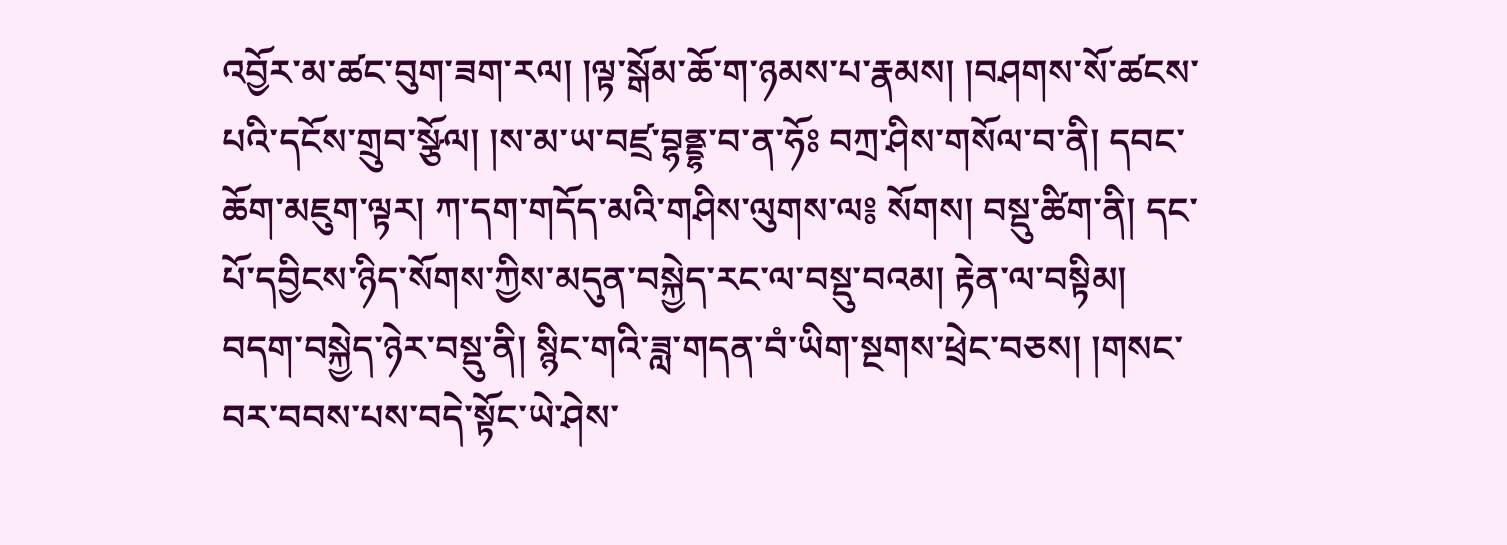འབྱོར་མ་ཚང་བུག་ཟག་རལ། །ལྟ་སྒོམ་ཆོ་ག་ཉམས་པ་རྣམས། །བཤགས་སོ་ཚངས་པའི་དངོས་གྲུབ་སྩོལ། །ས་མ་ཡ་བཛྲ་བྷནྡྷ་བ་ན་ཧོཿ བཀྲ་ཤིས་གསོལ་བ་ནི། དབང་ཆོག་མཇུག་ལྟར། ཀ་དག་གདོད་མའི་གཤིས་ལུགས་ལ༔ སོགས། བསྡུ་ཚིག་ནི། དང་པོ་དབྱིངས་ཉིད་སོགས་ཀྱིས་མདུན་བསྐྱེད་རང་ལ་བསྡུ་བའམ། རྟེན་ལ་བསྟིམ། བདག་བསྐྱེད་ཉེར་བསྡུ་ནི། སྙིང་གའི་ཟླ་གདན་བཾ་ཡིག་སྔགས་ཕྲེང་བཅས། །གསང་བར་བབས་པས་བདེ་སྟོང་ཡེ་ཤེས་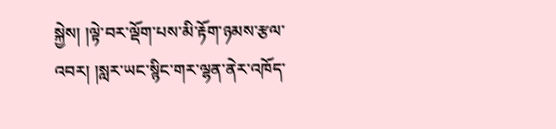སྐྱེས། །ལྟེ་བར་ལྡོག་པས་མི་རྟོག་ཉམས་རྩལ་འབར། །སླར་ཡང་སྙིང་གར་ལྷན་ནེར་འཁོད་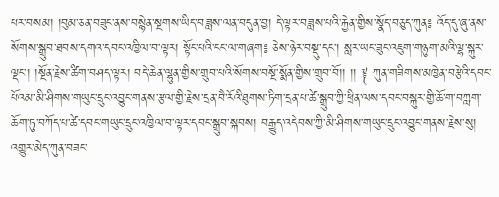པར་བསམ། །བུམ་ཅན་བཟུང་ནས་བསྙེན་སྔགས་ཡིད་བཟླས་ལན་བདུན་བྱ། དེ་ལྟར་བཟླས་པའི་རྐྱེན་གྱིས་སྣོད་བཅུད་ཀུན༔ འོད་དུ་ཞུ་ནས་སོགས་སྒྲུབ་ཐབས་དགའ་དབང་འཁྱིལ་བ་ལྟར། སྟོང་པའི་ངང་ལ་གཞག༔ ཅེས་ཉེར་བསྡུ་དང་། སླར་ཡང་ཟུང་འཇུག་གཉུག་མའི་ལྷ་སྐུར་ལྡང་། །སྔོན་རྗེས་ཚིག་བཤད་ལྟར། བདེ་ཆེན་ལྷུན་གྱིས་གྲུབ་པའི་སོགས་བསྔོ་སྨོན་གྱིས་གྲུབ་བོ།། །། ༈ ཀུན་གཟིགས་མཁྱེན་བརྩེའི་དབང་པོའམ་མི་ཤིགས་གཡུང་དྲུང་འབྱུང་གནས་རྩལ་གྱི་རྗེས་དྲན་བཻ་རོའི་ཐུགས་ཏིག་དྲན་པ་ཚེ་སྒྲུབ་ཀྱི་ཕྲིན་ལས་དབང་བསྐུར་གྱི་ཆོ་ག་བཀླག་ཆོག་ཏུ་བཀོད་པ་ཚེ་དབང་གཡུང་དྲུང་འཁྱིལ་བ་ལྟར་དབང་སྒྲུབ་སྐབས། བརྒྱུད་འདེབས་ཀྱི་མི་ཤིགས་གཡུང་དྲུང་འབྱུང་གནས་རྗེས་སུ། འགྱུར་མེད་ཀུན་བཟང་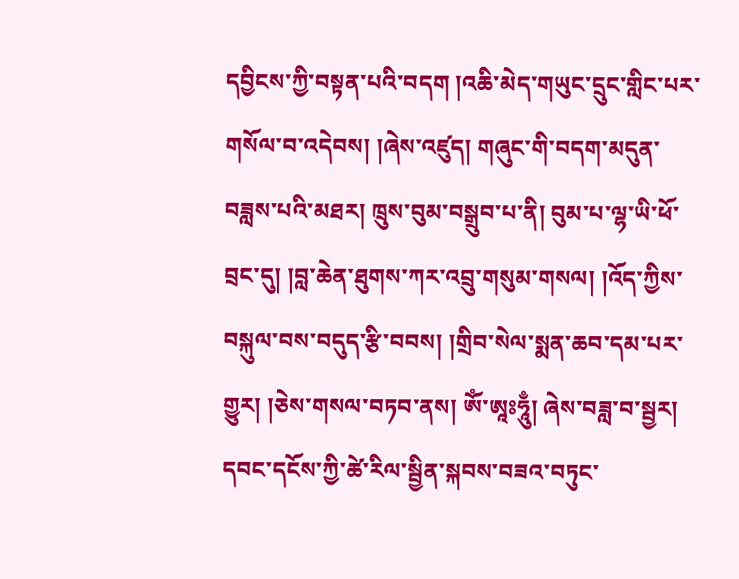དབྱིངས་ཀྱི་བསྟན་པའི་བདག །འཆི་མེད་གཡུང་དྲུང་གླིང་པར་གསོལ་བ་འདེབས། །ཞེས་འཛུད། གཞུང་གི་བདག་མདུན་བཟླས་པའི་མཐར། ཁྲུས་བུམ་བསྒྲུབ་པ་ནི། བུམ་པ་ལྷ་ཡི་ཕོ་བྲང་དུ། །བླ་ཆེན་ཐུགས་ཀར་འབྲུ་གསུམ་གསལ། །འོད་ཀྱིས་བསྐུལ་བས་བདུད་རྩི་བབས། །གྲིབ་སེལ་སྨན་ཆབ་དམ་པར་གྱུར། །ཅེས་གསལ་བཏབ་ནས། ཨོཾ་ཨཱཿཧཱུྃ། ཞེས་བཟླ་བ་སྦྱར། དབང་དངོས་ཀྱི་ཚེ་རིལ་སྦྱིན་སྐབས་བཟའ་བཏུང་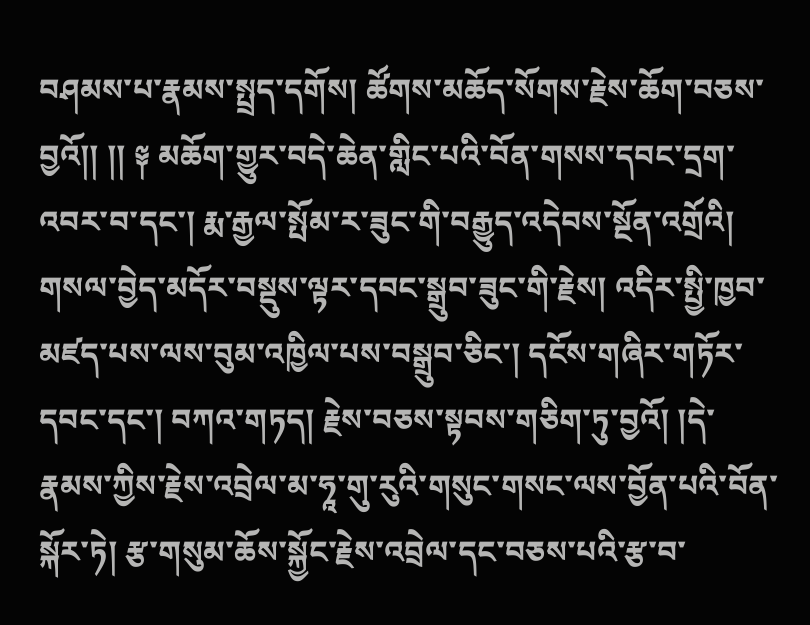བཤམས་པ་རྣམས་སྤྲད་དགོས། ཚོགས་མཆོད་སོགས་རྗེས་ཆོག་བཅས་བྱའོ།། །། ༈ མཆོག་གྱུར་བདེ་ཆེན་གླིང་པའི་བོན་གསས་དབང་དྲག་འབར་བ་དང་། རྨ་རྒྱལ་སྤོམ་ར་ཟུང་གི་བརྒྱུད་འདེབས་སྔོན་འགྲོའི། གསལ་བྱེད་མདོར་བསྡུས་ལྟར་དབང་སྒྲུབ་ཟུང་གི་རྗེས། འདིར་སྤྱི་ཁྱབ་མཛད་པས་ལས་བུམ་འཁྱིལ་པས་བསྒྲུབ་ཅིང་། དངོས་གཞིར་གཏོར་དབང་དང་། བཀའ་གཏད། རྗེས་བཅས་སྟབས་གཅིག་ཏུ་བྱའོ། །དེ་རྣམས་ཀྱིས་རྗེས་འབྲེལ་མ་ཧཱ་གུ་རུའི་གསུང་གསང་ལས་བྱོན་པའི་བོན་སྐོར་ཏེ། རྩ་གསུམ་ཆོས་སྐྱོང་རྗེས་འབྲེལ་དང་བཅས་པའི་རྩ་བ་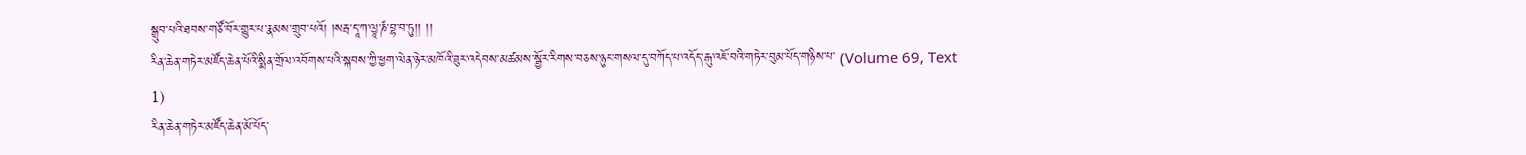སྒྲུབ་པའི་ཐབས་གཙོ་བོར་གྱུར་པ་རྣམས་གྲུབ་པའོ། །སརྦ་དཱ་ཀ་ལྱཱ་ཎཾ་བྷ་བ་ཏུ།། །།
རིན་ཆེན་གཏེར་མཛོད་ཆེན་པོའི་སྨིན་གྲོལ་འབོགས་པའི་སྐབས་ཀྱི་ཕྱག་ལེན་ཉེར་མཁོའི་ཟུར་འདེབས་མཚམས་སྦྱོར་རིགས་བཅས་ཉུང་གསལ་དུ་བཀོད་པ་འདོད་རྒུ་འཇོ་བའི་གཏེར་བུམ་པོད་གཉིས་པ་ (Volume 69, Text 1)
རིན་ཆེན་གཏེར་མཛོད་ཆེན་མོ་པོད་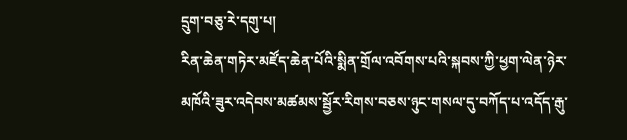དྲུག་བཅུ་རེ་དགུ་པ།
རིན་ཆེན་གཏེར་མཛོད་ཆེན་པོའི་སྨིན་གྲོལ་འབོགས་པའི་སྐབས་ཀྱི་ཕྱག་ལེན་ཉེར་མཁོའི་ཟུར་འདེབས་མཚམས་སྦྱོར་རིགས་བཅས་ཉུང་གསལ་དུ་བཀོད་པ་འདོད་རྒུ་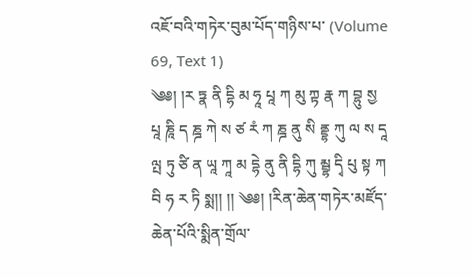འཇོ་བའི་གཏེར་བུམ་པོད་གཉིས་པ་ (Volume 69, Text 1)
༄༅། །ར ཏྣ ནི དྷི མ ཧཱ པཱ ཀ མུ ཀྟ རྣ ཀ བྷུ སྱ པཱ ཎཱི ད ཎྜ ཀེ ས ཙ རཾ ཀ ཎྜ ནུ སི ནྡྷ ཀུ ལ ས དཱ ལྤ ཏུ ཙི ན ཡཱ ཀཱ མ དྷེ ནུ ནི དྷི ཀུ མྦྷ དྭི པུ སྟ ཀ བི ཧ ར ཏི སྨ།། །། ༄༅། །རིན་ཆེན་གཏེར་མཛོད་ཆེན་པོའི་སྨིན་གྲོལ་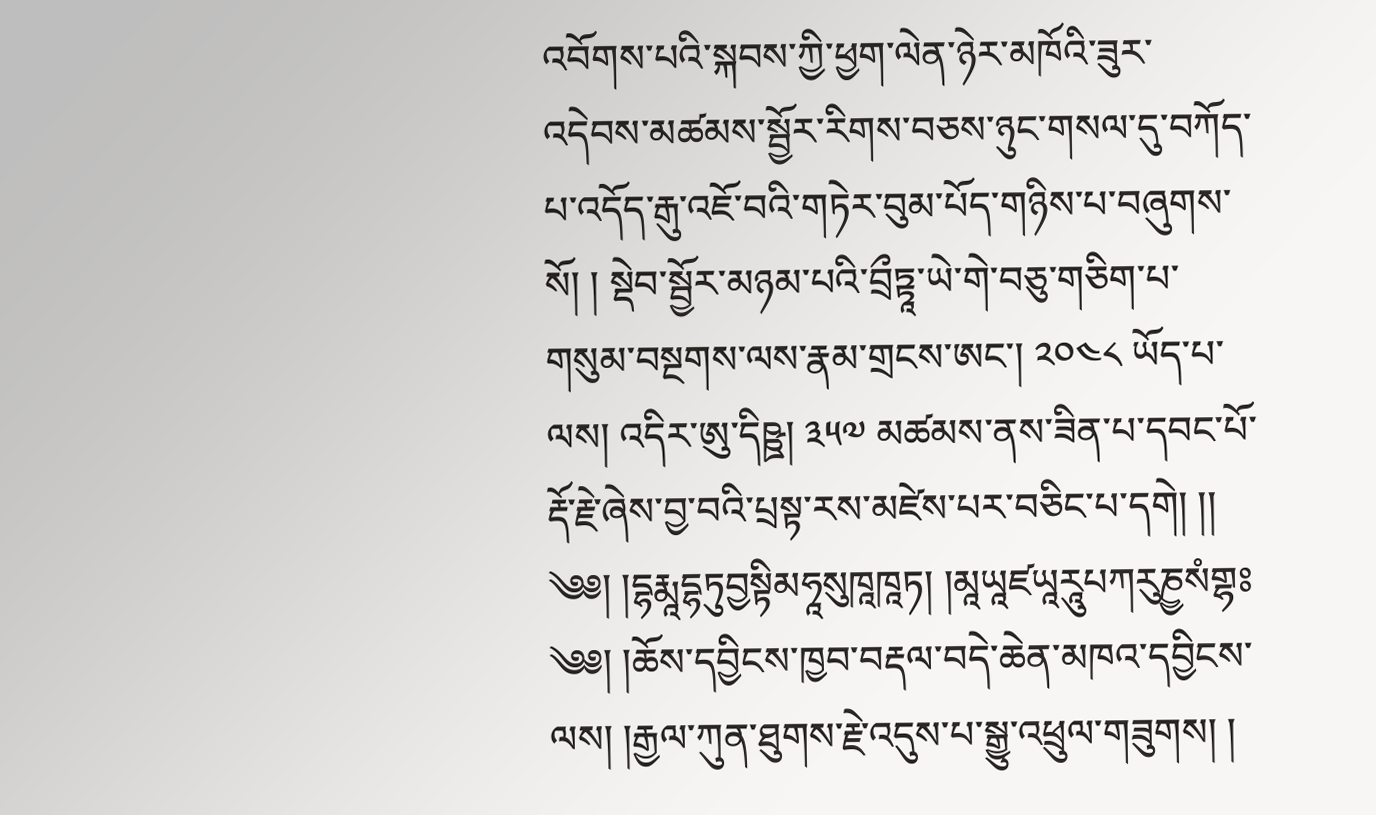འབོགས་པའི་སྐབས་ཀྱི་ཕྱག་ལེན་ཉེར་མཁོའི་ཟུར་འདེབས་མཚམས་སྦྱོར་རིགས་བཅས་ཉུང་གསལ་དུ་བཀོད་པ་འདོད་རྒུ་འཇོ་བའི་གཏེར་བུམ་པོད་གཉིས་པ་བཞུགས་སོ། ། སྡེབ་སྦྱོར་མཉམ་པའི་བྲྀཏྟཱ་ཡེ་གེ་བཅུ་གཅིག་པ་གསུམ་བསྔགས་ལས་རྣམ་གྲངས་ཨང་། ༢༠༤༨ ཡོད་པ་ལས། འདིར་ཨུ་དིཥྛ། ༣༥༧ མཚམས་ནས་ཟིན་པ་དབང་པོ་རྡོ་རྗེ་ཞེས་བྱ་བའི་པྲསྟ་རས་མཛེས་པར་བཅིང་པ་དགེ། །། ༄༅། །དྷརྨཱདྷཏུབྱསྟིམཧཱསུཁཱཁཱཏ། །མཱཡཱཛཡཱརཱུཔཀརུཎྱསཾགྷཿ ༄༅། །ཆོས་དབྱིངས་ཁྱབ་བརྡལ་བདེ་ཆེན་མཁའ་དབྱིངས་ལས། །རྒྱལ་ཀུན་ཐུགས་རྗེ་འདུས་པ་སྒྱུ་འཕྲུལ་གཟུགས། །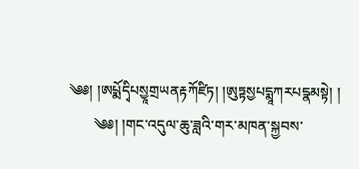༄༅། །ཨཔྨོདྭིཔསྱཱགྲཡནརྟཀོཛིཏ། །ཨུཏྟསྱཔདྨཱཀརཔདྣམསྟེ། །
       ༄༅། །གང་འདུལ་ཆུ་ཟླའི་གར་མཁན་སྐྱབས་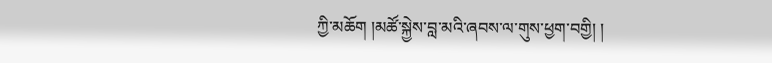ཀྱི་མཆོག །མཚོ་སྐྱེས་བླ་མའི་ཞབས་ལ་གུས་ཕྱག་བགྱི། །